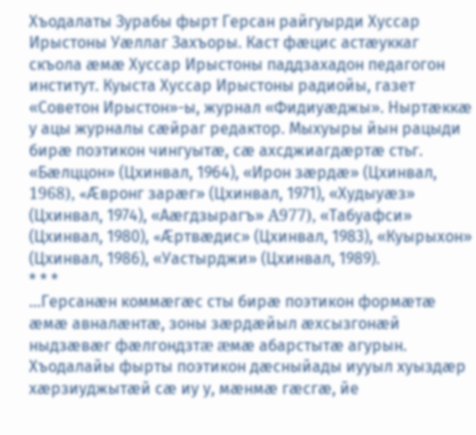Хъодалаты Зурабы фырт Герсан райгуырди Хуссар Ирыстоны Уæллаг Захъоры. Каст фæцис астæуккаг скъола æмæ Хуссар Ирыстоны паддзахадон педагогон институт. Куыста Хуссар Ирыстоны радиойы, газет «Советон Ирыстон»-ы, журнал «Фидиуæджы». Ныртæккæ у ацы журналы сæйраг редактор. Мыхуыры йын рацыди бирæ поэтикон чингуытæ, сæ ахсджиагдæртæ стьг. «Бæлццон» (Цхинвал, 1964), «Ирон зæрдæ» (Цхинвал, 1968), «Æвронг зарæг» (Цхинвал, 1971), «Худыуæз» (Цхинвал, 1974), «Аæгдзырагъ» A977), «Табуафси» (Цхинвал, 1980), «Æртвæдис» (Цхинвал, 1983), «Куырыхон» (Цхинвал, 1986), «Уастырджи» (Цхинвал, 1989).
* * *
...Герсанæн коммæгæс сты бирæ поэтикон формæтæ æмæ авналæнтæ, зоны зæрдæйыл æхсызгонæй ныдзæвæг фæлгондзтæ æмæ абарстытæ агурын. Хъодалайы фырты поэтикон дæсныйады иууыл хуыздæр хæрзиуджытæй сæ иу у, мæнмæ гæсгæ, йе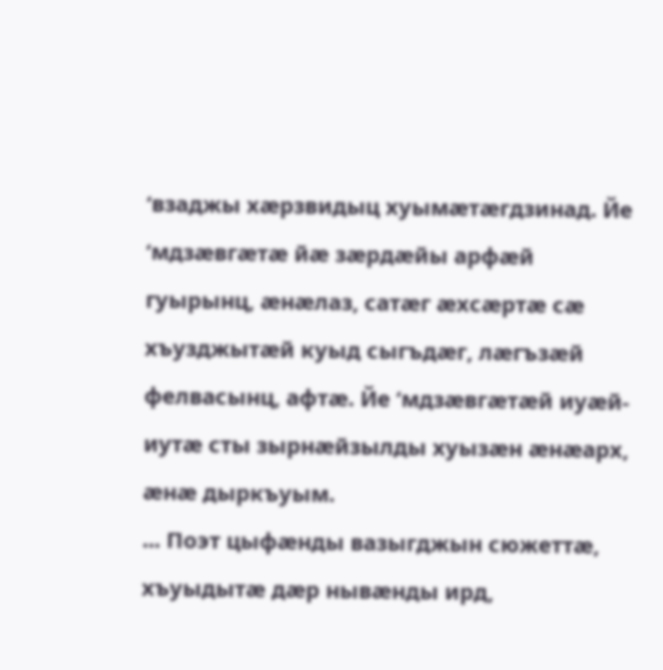‘взаджы хæрзвидыц хуымæтæгдзинад. Йе ‘мдзæвгæтæ йæ зæрдæйы арфæй гуырынц, æнæлаз, сатæг æхсæртæ сæ хъузджытæй куыд сыгъдæг, лæгъзæй фелвасынц, афтæ. Йе ‘мдзæвгæтæй иуæй-иутæ сты зырнæйзылды хуызæн æнæарх, æнæ дыркъуым.
... Поэт цыфæнды вазыгджын сюжеттæ, хъуыдытæ дæр нывæнды ирд,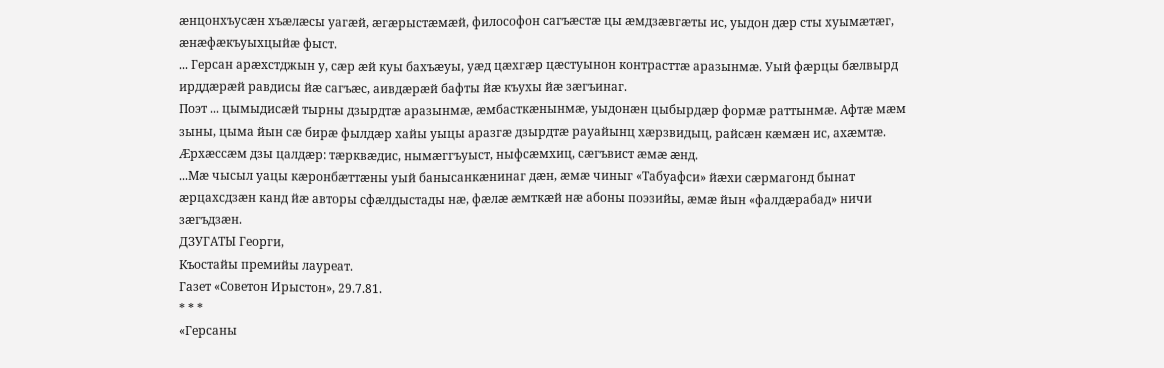æнцонхъусæн хъæлæсы уагæй, æгæрыстæмæй, философон сагъæстæ цы æмдзæвгæты ис, уыдон дæр сты хуымæтæг, æнæфæкъуыхцыйæ фыст.
... Герсан арæхстджын у, сæр æй куы бахъæуы, уæд цæхгæр цæстуынон контрасттæ аразынмæ. Уый фæрцы бæлвырд ирддæрæй равдисы йæ сагъæс, аивдæрæй бафты йæ къухы йæ зæгъинаг.
Поэт ... цымыдисæй тырны дзырдтæ аразынмæ, æмбасткæнынмæ, уыдонæн цыбырдæр формæ раттынмæ. Афтæ мæм зыны, цыма йын сæ бирæ фылдæр хайы уыцы аразгæ дзырдтæ рауайынц хæрзвидыц, райсæн кæмæн ис, ахæмтæ. Æрхæссæм дзы цалдæр: тæрквæдис, нымæггъуыст, ныфсæмхиц, сæгъвист æмæ æнд.
...Мæ чысыл уацы кæронбæттæны уый банысанкæнинаг дæн, æмæ чиныг «Табуафси» йæхи сæрмагонд бынат æрцахсдзæн канд йæ авторы сфæлдыстады нæ, фæлæ æмткæй нæ абоны поэзийы, æмæ йын «фалдæрабад» ничи зæгъдзæн.
ДЗУГАТЫ Георги,
Къостайы премийы лауреат.
Газет «Советон Ирыстон», 29.7.81.
* * *
«Герсаны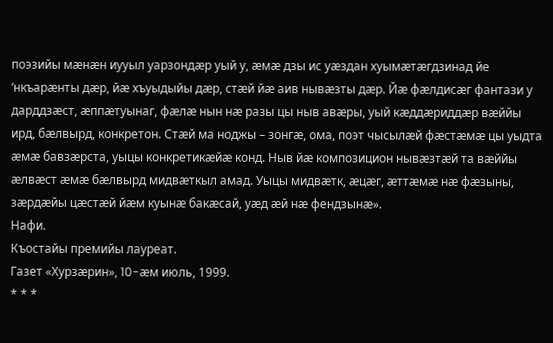поэзийы мæнæн иууыл уарзондæр уый у, æмæ дзы ис уæздан хуымæтæгдзинад йе ‘нкъарæнты дæр, йæ хъуыдыйы дæр, стæй йæ аив нывæзты дæр. Йæ фæлдисæг фантази у дарддзæст, æппæтуынаг, фæлæ нын нæ разы цы ныв авæры, уый кæддæриддæр вæййы ирд, бæлвырд, конкретон. Стæй ма ноджы – зонгæ, ома, поэт чысылæй фæстæмæ цы уыдта æмæ бавзæрста, уыцы конкретикæйæ конд. Ныв йæ композицион нывæзтæй та вæййы æлвæст æмæ бæлвырд мидвæткыл амад. Уыцы мидвæтк, æцæг, æттæмæ нæ фæзыны, зæрдæйы цæстæй йæм куынæ бакæсай, уæд æй нæ фендзынæ».
Нафи.
Къостайы премийы лауреат.
Газет «Хурзæрин», 10-æм июль, 1999.
* * *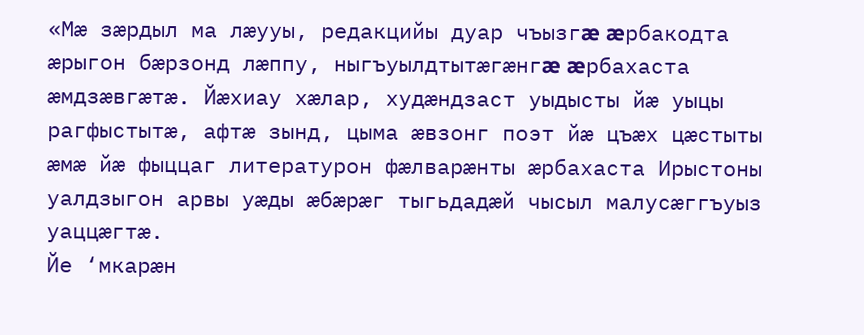«Мæ зæрдыл ма лæууы, редакцийы дуар чъызгæ æрбакодта æрыгон бæрзонд лæппу, ныгъуылдтытæгæнгæ æрбахаста æмдзæвгæтæ. Йæхиау хæлар, худæндзаст уыдысты йæ уыцы рагфыстытæ, афтæ зынд, цыма æвзонг поэт йæ цъæх цæстыты æмæ йæ фыццаг литературон фæлварæнты æрбахаста Ирыстоны уалдзыгон арвы уæды æбæрæг тыгьдадæй чысыл малусæггъуыз уаццæгтæ.
Йе ‘мкарæн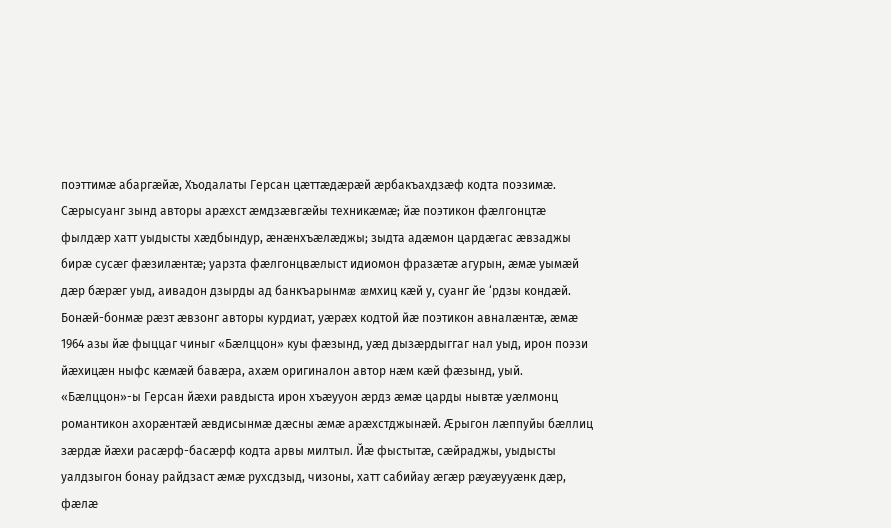поэттимæ абаргæйæ, Хъодалаты Герсан цæттæдæрæй æрбакъахдзæф кодта поэзимæ. Сæрысуанг зынд авторы арæхст æмдзæвгæйы техникæмæ; йæ поэтикон фæлгонцтæ фылдæр хатт уыдысты хæдбындур, æнæнхъæлæджы; зыдта адæмон цардæгас æвзаджы бирæ сусæг фæзилæнтæ; уарзта фæлгонцвæлыст идиомон фразæтæ агурын, æмæ уымæй дæр бæрæг уыд, аивадон дзырды ад банкъарынмæ æмхиц кæй у, суанг йе ‘рдзы кондæй.
Бонæй-бонмæ рæзт æвзонг авторы курдиат, уæрæх кодтой йæ поэтикон авналæнтæ, æмæ 1964 азы йæ фыццаг чиныг «Бæлццон» куы фæзынд, уæд дызæрдыггаг нал уыд, ирон поэзи йæхицæн ныфс кæмæй бавæра, ахæм оригиналон автор нæм кæй фæзынд, уый. «Бæлццон»-ы Герсан йæхи равдыста ирон хъæууон æрдз æмæ царды нывтæ уæлмонц романтикон ахорæнтæй æвдисынмæ дæсны æмæ арæхстджынæй. Æрыгон лæппуйы бæллиц зæрдæ йæхи расæрф-басæрф кодта арвы милтыл. Йæ фыстытæ, сæйраджы, уыдысты уалдзыгон бонау райдзаст æмæ рухсдзыд, чизоны, хатт сабийау æгæр рæуæууæнк дæр, фæлæ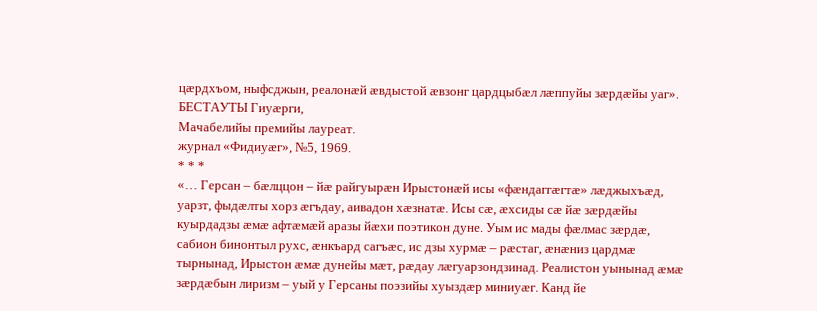цæрдхъом, ныфсджын, реалонæй æвдыстой æвзонг цардцыбæл лæппуйы зæрдæйы уаг».
БЕСТАУТЫ Гиуæрги,
Мачабелийы премийы лауреат.
журнал «Фидиуæг», №5, 1969.
* * *
«… Герсан – бæлццон – йæ райгуырæн Ирыстонæй исы «фæндаггæгтæ» лæджыхъæд, уарзт, фыдæлты хорз æгъдау, аивадон хæзнатæ. Исы сæ, æхсиды сæ йæ зæрдæйы куырдадзы æмæ афтæмæй аразы йæхи поэтикон дуне. Уым ис мады фæлмас зæрдæ, сабион бинонтыл рухс, æнкъард сагъæс, ис дзы хурмæ – рæстаг, æнæниз цардмæ тырнынад, Ирыстон æмæ дунейы мæт, рæдау лæгуарзондзинад. Реалистон уынынад æмæ зæрдæбын лиризм – уый у Герсаны поэзийы хуыздæр миниуæг. Канд йе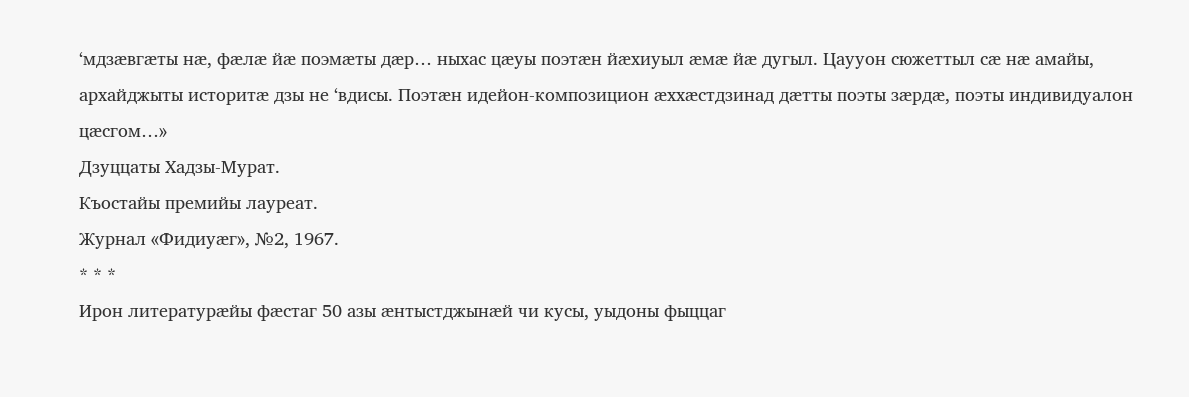‘мдзæвгæты нæ, фæлæ йæ поэмæты дæр… ныхас цæуы поэтæн йæхиуыл æмæ йæ дугыл. Цаууон сюжеттыл сæ нæ амайы, архайджыты историтæ дзы не ‘вдисы. Поэтæн идейон-композицион æххæстдзинад дæтты поэты зæрдæ, поэты индивидуалон цæсгом…»
Дзуццаты Хадзы-Мурат.
Къостайы премийы лауреат.
Журнал «Фидиуæг», №2, 1967.
* * *
Ирон литературæйы фæстаг 50 азы æнтыстджынæй чи кусы, уыдоны фыццаг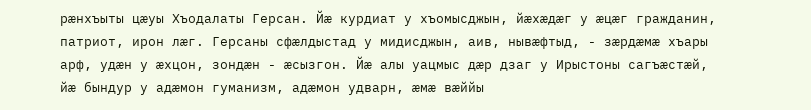рæнхъыты цæуы Хъодалаты Герсан. Йæ курдиат у хъомысджын, йæхæдæг у æцæг гражданин, патриот, ирон лæг. Герсаны сфæлдыстад у мидисджын, аив, нывæфтыд, - зæрдæмæ хъары арф, удæн у æхцон, зондæн - æсызгон. Йæ алы уацмыс дæр дзаг у Ирыстоны сагъæстæй, йæ бындур у адæмон гуманизм, адæмон удварн, æмæ вæййы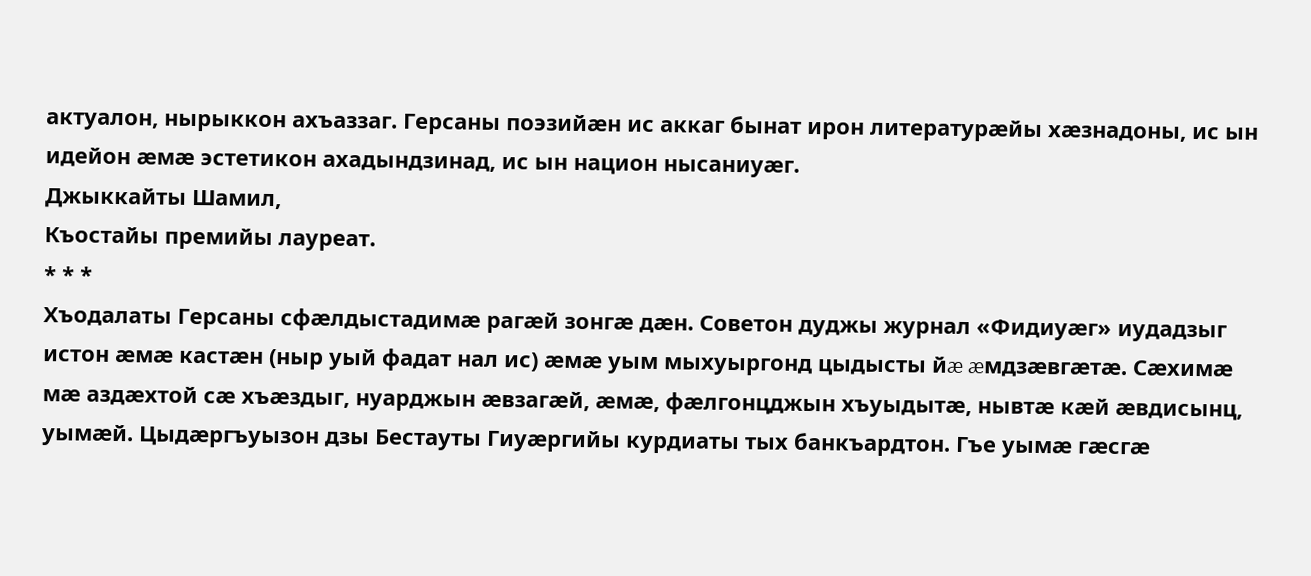актуалон, нырыккон ахъаззаг. Герсаны поэзийæн ис аккаг бынат ирон литературæйы хæзнадоны, ис ын идейон æмæ эстетикон ахадындзинад, ис ын национ нысаниуæг.
Джыккайты Шамил,
Къостайы премийы лауреат.
* * *
Хъодалаты Герсаны сфæлдыстадимæ рагæй зонгæ дæн. Советон дуджы журнал «Фидиуæг» иудадзыг истон æмæ кастæн (ныр уый фадат нал ис) æмæ уым мыхуыргонд цыдысты йæ æмдзæвгæтæ. Сæхимæ мæ аздæхтой сæ хъæздыг, нуарджын æвзагæй, æмæ, фæлгонцджын хъуыдытæ, нывтæ кæй æвдисынц, уымæй. Цыдæргъуызон дзы Бестауты Гиуæргийы курдиаты тых банкъардтон. Гъе уымæ гæсгæ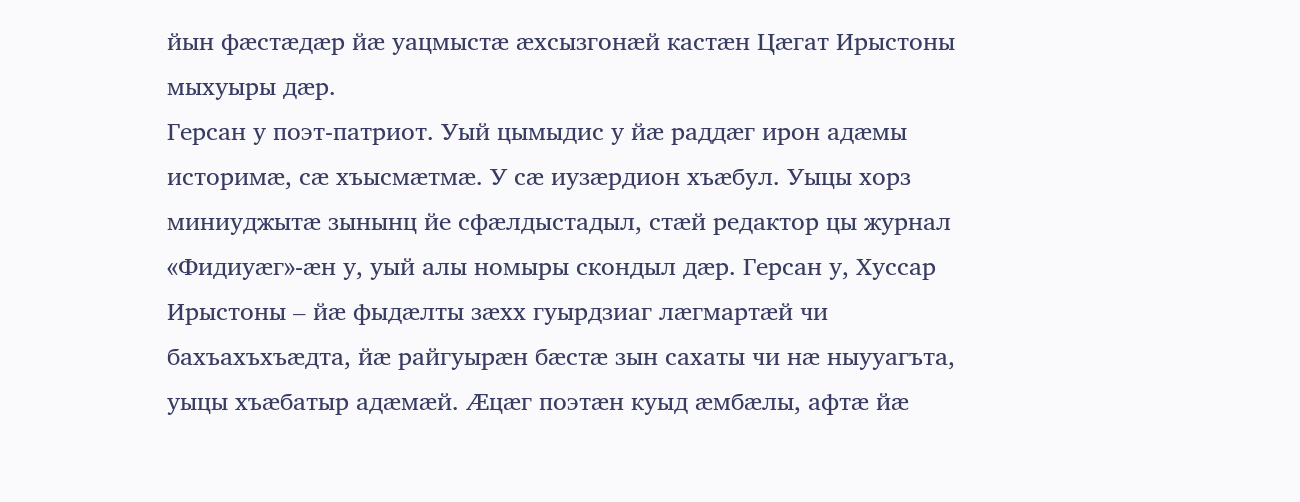йын фæстæдæр йæ уацмыстæ æхсызгонæй кастæн Цæгат Ирыстоны мыхуыры дæр.
Герсан у поэт-патриот. Уый цымыдис у йæ раддæг ирон адæмы историмæ, сæ хъысмæтмæ. У сæ иузæрдион хъæбул. Уыцы хорз миниуджытæ зынынц йе сфæлдыстадыл, стæй редактор цы журнал «Фидиуæг»-æн у, уый алы номыры скондыл дæр. Герсан у, Хуссар Ирыстоны – йæ фыдæлты зæхх гуырдзиаг лæгмартæй чи бахъахъхъæдта, йæ райгуырæн бæстæ зын сахаты чи нæ ныууагъта, уыцы хъæбатыр адæмæй. Æцæг поэтæн куыд æмбæлы, афтæ йæ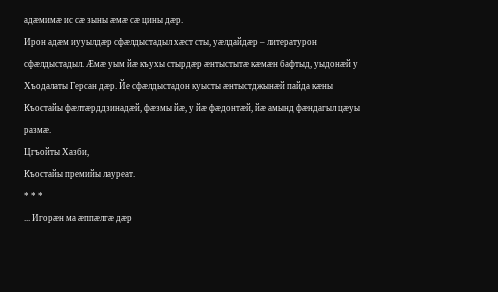адæмимæ ис сæ зыны æмæ сæ цины дæр.
Ирон адæм иууылдæр сфæлдыстадыл хæст сты, уæлдайдæр – литературон сфæлдыстадыл. Æмæ уым йæ къухы стырдæр æнтыстытæ кæмæн бафтыд, уыдонæй у Хъодалаты Герсан дæр. Йе сфæлдыстадон куысты æнтыстджынæй пайда кæны Къостайы фæлтæрддзинадæй, фæзмы йæ, у йæ фæдонтæй, йæ амынд фæндагыл цæуы размæ.
Цгъойты Хазби,
Къостайы премийы лауреат.
* * *
... Игорæн ма æппæлгæ дæр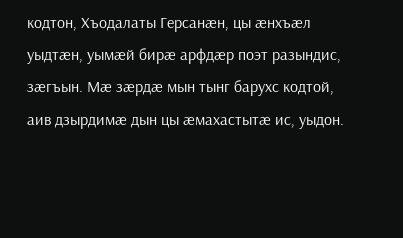кодтон, Хъодалаты Герсанæн, цы æнхъæл уыдтæн, уымæй бирæ арфдæр поэт разындис, зæгъын. Мæ зæрдæ мын тынг барухс кодтой, аив дзырдимæ дын цы æмахастытæ ис, уыдон.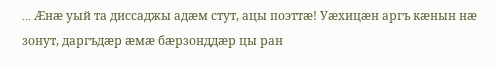... Æнæ уый та диссаджы адæм стут, ацы поэттæ! Уæхицæн аргъ кæнын нæ зонут, даргъдæр æмæ бæрзонддæр цы ран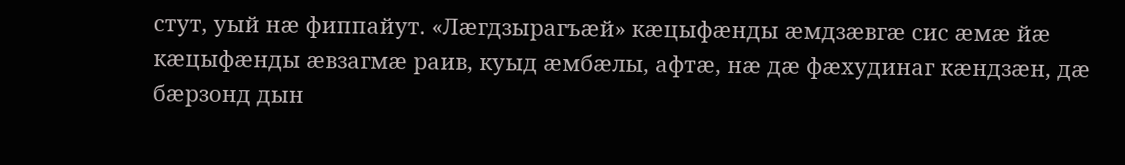стут, уый нæ фиппайут. «Лæгдзырагъæй» кæцыфæнды æмдзæвгæ сис æмæ йæ кæцыфæнды æвзагмæ раив, куыд æмбæлы, афтæ, нæ дæ фæхудинаг кæндзæн, дæ бæрзонд дын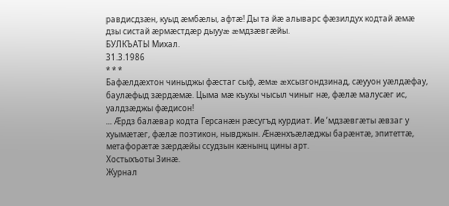равдисдзæн, куыд æмбæлы, афтæ! Ды та йæ алыварс фæзилдух кодтай æмæ дзы систай æрмæстдæр дыууæ æмдзæвгæйы.
БУЛКЪАТЫ Михал.
31.3.1986
* * *
Бафæлдæхтон чиныджы фæстаг сыф, æмæ æхсызгондзинад, сæууон уæлдæфау, баулæфыд зæрдæмæ. Цыма мæ къухы чысыл чиныг нæ, фæлæ малусæг ис, уалдзæджы фæдисон!
... Æрдз балæвар кодта Герсанæн рæсугъд курдиат. Ие ‘мдзæвгæты æвзаг у хуымæтæг, фæлæ поэтикон, нывджын. Æнæнхъæлæджы барæнтæ, эпитеттæ, метафорæтæ зæрдæйы ссудзын кæнынц цины арт.
Хостыхъоты Зинæ.
Журнал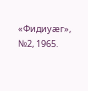«Фидиуæг», №2, 1965.